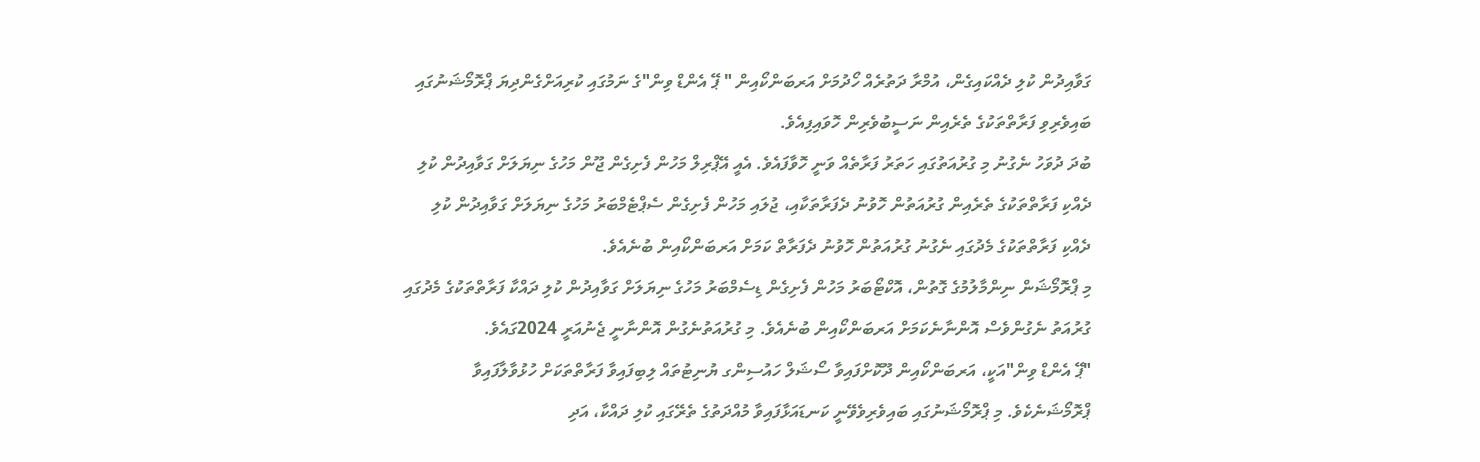ގަވާއިދުން ކުލި ދެއްކައިގެން، އުމްރާ ދަތުރެއް ހޯދުމަށް އަރބަންކޯއިން " ޕޭ އެންޑް ވިން"ގެ ނަމުގައި ކުރިއަށްގެންދިޔަ ޕްރޮމޯޝަނުގައި ބައިވެރިވި ފަރާތްތަކުގެ ތެރެއިން ނަސީބުވެރިން ހޮވައިފިއެވެ.
ބުދަ ދުވަހު ނެގުނު މި ގުރުއަތުގައި ހަތަރު ފަރާތެއް ވަނީ ހޮވާފައެވެ. އެއީ އޭޕްރިލް މަހުން ފެށިގެން ޖޫން މަހުގެ ނިޔަލަށް ގަވާއިދުން ކުލި ދެއްކި ފަރާތްތަކުގެ ތެރެއިން ގުރުއަތުން ހޮވުނު ދެފަރާތަކާއި، ޖުލައި މަހުން ފެށިގެން ސެޕްޓެމްބަރު މަހުގެ ނިޔަލަށް ގަވާއިދުން ކުލި ދެއްކި ފަރާތްތަކުގެ މެދުގައި ނެގުނު ގުރުއަތުން ހޮވުނު ދެފަރާތް ކަމަށް އަރބަންކޯއިން ބުނެއެވެ.
މި ޕްރޮމޯޝަން ނިންމާލުމުގެ ގޮތުން، އޮކްޓޯބަރު މަހުން ފެށިގެން ޑިސެމްބަރު މަހުގެ ނިޔަލަށް ގަވާއިދުން ކުލި ދައްކާ ފަރާތްތަކުގެ މެދުގައި ގުރުއަތު ނެގުންވެސް އޮންނާނެކަމަށް އަރބަންކޯއިން ބުނެއެވެ. މި ގުރުއަތުނެގުން އޮންނާނީ ޖެނުއަރީ 2024ގައެވެ.
"ޕޭ އެންޑް ވިން"އަކީ، އަރބަންކޯއިން ދޫކޮށްފައިވާ ސޯޝަލް ހައުސިންގ ޔުނިޓުތައް ލިބިފައިވާ ފަރާތްތަކަށް ހުޅުވާލާފައިވާ ޕްރޮމޯޝަނެކެވެ. މި ޕްރޮމޯޝަނުގައި ބައިވެރިވެވޭނީ ކަނޑައަޅާފައިވާ މުއްދަތުގެ ތެރޭގައި ކުލި ދައްކާ، އަދި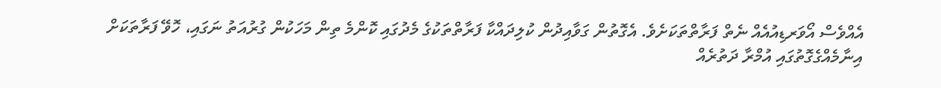އެއްވެސް އޯވަރޑިއުއެއް ނެތް ފަރާތްތަކަށެވެ. އެގޮތުން ގަވާއިދުން ކުލިދައްކާ ފަރާތްތަކުގެ މެދުގައި ކޮންމެ ތިން މަހަކުން ގުރުއަތު ނަގައި، ހޮވޭ ފަރާތަކަށް އިނާމެއްގެގޮތުގައި އުމްރާ ދަތުރެއް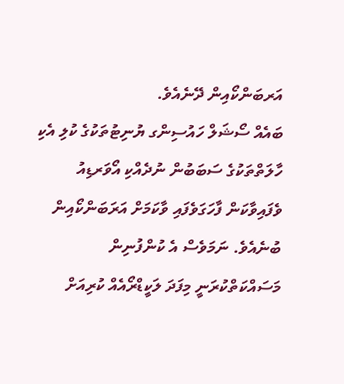އަރބަންކޯއިން ދޭނެއެވެ.
ބައެއް ސޯޝަލް ހައުސިންގ ޔުނިޓުތަކުގެ ކުލި އެކި ހާލަތްތަކުގެ ސަބަބުން ނުދެއްކި އޯވަރޑިއު ވެފައިވާކަން ފާހަގަވެފައި ވާކަމަށް އަރަބަންކޯއިން ބުނެއެވެ. ނަމަވެސް އެ ކުންފުނިން މަސައްކަތްކުރަނީ މިފަދަ ލަކީޑްރޯއެއް ކުރިއަށް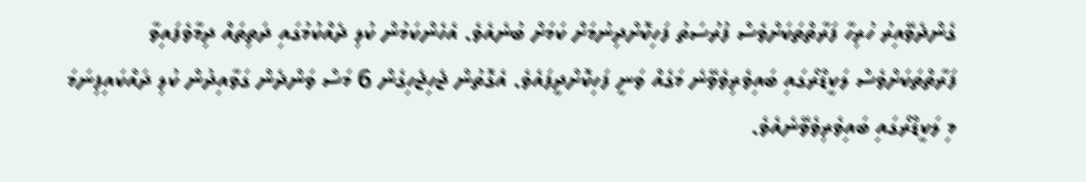ގެންދެވޭއިރު ހުރިހާ ފަރާތްތަކަށްވެސް ފުރުސަތު ފަހިކޮށްދިނުމަށް ކަމަށް ބުނެއެވެ. އެހެންކަމުން ކުލި ދެއްކުމުގައި ދަތިތައް ދިމާވެފައިވާ ފަރާތްތަކަށްވެސް ލަކީޑްރޯގައި ބައިވެރިވެވޭނެ މަގެއް ވަނީ ފަހިކޮށްދީފައެވެ. އެގޮތުން ޖެހިޖެހިގެން 6 މަސް ވަންދެން ގަވާއިދުން ކުލި ދައްކައިފިނަމަ މި ލަކީޑްރޯގައި ބައިވެރިވެވޭނެއެވެ.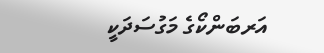އަރބަންކޯގެ މަގުސަދަކީ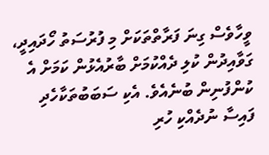ވީހާވެސް ގިނަ ފަރާތްތަކަށް މި ފުރުސަތު ހޯދައިދީ، ގަވާއިދުން ކުލި ދެއްކުމަށް ބާރުއެޅުން ކަމަށް އެ ކުންފުނިން ބުނެއެވެ. އެކި ސަބަބުތަކާހެދި ފައިސާ ނުދެއްކި ހުރި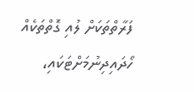ފަރާތްތަކަށް ލުއި ގޮތްތަކެއް ހޯދައިދިނުމަށްޓަކައި،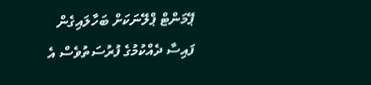ޕޭމަންޓް ޕްލޭނަކަށް ބަހާލައިގެން ފައިސާ ދެއްކުމުގެ ފުރުސަތުވެސް އެ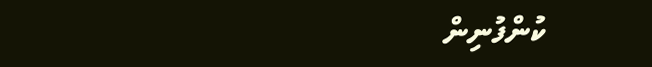ކުންފުނިން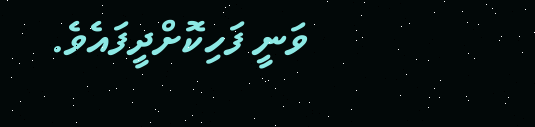ވަނީ ފަހިކޮށްދީފައެވެ.